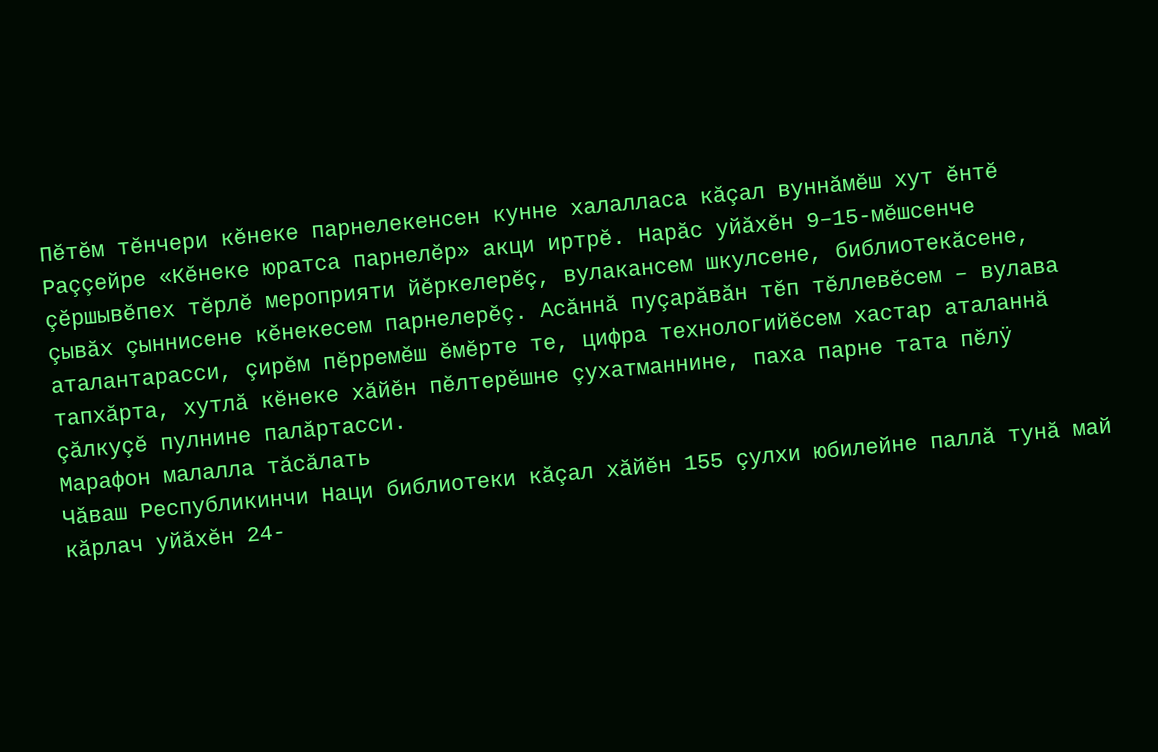Пĕтĕм тĕнчери кĕнеке парнелекенсен кунне халалласа кăçал вуннăмĕш хут ĕнтĕ Раççейре «Кĕнеке юратса парнелĕр» акци иртрĕ. Нарăс уйăхĕн 9–15-мĕшсенче çĕршывĕпех тĕрлĕ мероприяти йĕркелерĕç, вулакансем шкулсене, библиотекăсене, çывăх çыннисене кĕнекесем парнелерĕç. Асăннă пуçарăвăн тĕп тĕллевĕсем – вулава аталантарасси, çирĕм пĕрремĕш ĕмĕрте те, цифра технологийĕсем хастар аталаннă тапхăрта, хутлă кĕнеке хăйĕн пĕлтерĕшне çухатманнине, паха парне тата пĕлÿ çăлкуçĕ пулнине палăртасси.
Марафон малалла тăсăлать
Чăваш Республикинчи Наци библиотеки кăçал хăйĕн 155 çулхи юбилейне паллă тунă май кăрлач уйăхĕн 24-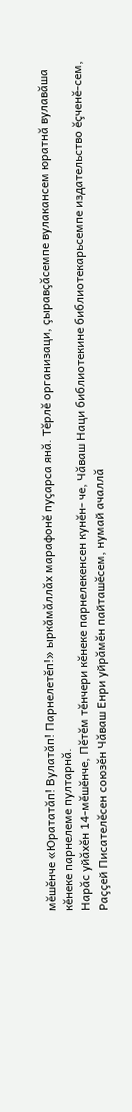мĕшĕнче «Юрататăп! Вулатăп! Парнелетĕп!» ыркăмăллăх марафонĕ пуçарса янă. Тĕрлĕ организаци, çыравçăсемпе вулакансем юратнă вулавăша кĕнеке парнелеме пултарнă.
Нарăс уйăхĕн 14-мĕшĕнче, Пĕтĕм тĕнчери кĕнеке парнелекенсен кунĕн- че, Чăваш Наци библиотекине библиотекарьсемпе издательство ĕçченĕ-сем, Раççей Писателĕсен союзĕн Чăваш Енри уйрăмĕн пайташĕсем, нумай ачаллă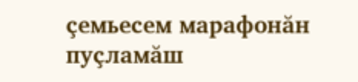çемьесем марафонăн пуçламăш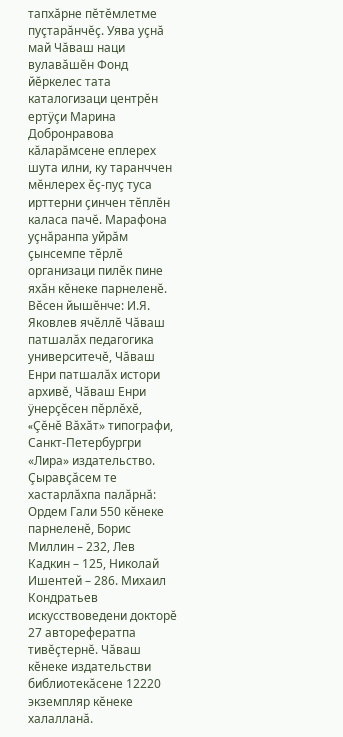тапхăрне пĕтĕмлетме пуçтарăнчĕç. Уява уçнă май Чăваш наци вулавăшĕн Фонд йĕркелес тата каталогизаци центрĕн ертÿçи Марина Добронравова кăларăмсене еплерех шута илни, ку таранччен мĕнлерех ĕç-пуç туса ирттерни çинчен тĕплĕн каласа пачĕ. Марафона уçнăранпа уйрăм çынсемпе тĕрлĕ организаци пилĕк пине яхăн кĕнеке парнеленĕ. Вĕсен йышĕнче: И.Я. Яковлев ячĕллĕ Чăваш патшалăх педагогика университечĕ, Чăваш Енри патшалăх истори архивĕ, Чăваш Енри ÿнерçĕсен пĕрлĕхĕ, «Çĕнĕ Вăхăт» типографи, Санкт-Петербургри «Лира» издательство. Çыравçăсем те хастарлăхпа палăрнă: Ордем Гали 550 кĕнеке парнеленĕ, Борис Миллин – 232, Лев Кадкин – 125, Николай Ишентей – 286. Михаил Кондратьев искусствоведени докторĕ 27 авторефератпа тивĕçтернĕ. Чăваш кĕнеке издательстви библиотекăсене 12220 экземпляр кĕнеке халалланă.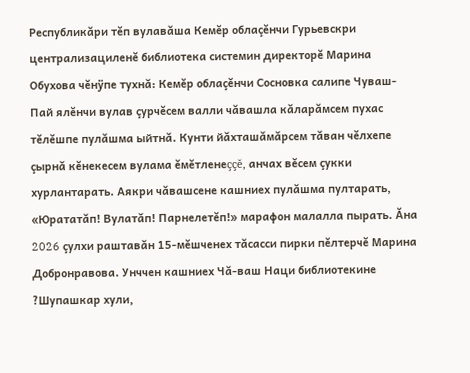Республикăри тĕп вулавăша Кемĕр облаçĕнчи Гурьевскри централизациленĕ библиотека системин директорĕ Марина Обухова чĕнÿпе тухнă: Кемĕр облаçĕнчи Сосновка салипе Чуваш-Пай ялĕнчи вулав çурчĕсем валли чăвашла кăларăмсем пухас тĕлĕшпе пулăшма ыйтнă. Кунти йăхташăмăрсем тăван чĕлхепе çырнă кĕнекесем вулама ĕмĕтленеççĕ, анчах вĕсем çукки хурлантарать. Аякри чăвашсене кашниех пулăшма пултарать, «Юрататăп! Вулатăп! Парнелетĕп!» марафон малалла пырать. Ăна 2026 çулхи раштавăн 15-мĕшченех тăсасси пирки пĕлтерчĕ Марина Добронравова. Унччен кашниех Чă-ваш Наци библиотекине ?Шупашкар хули,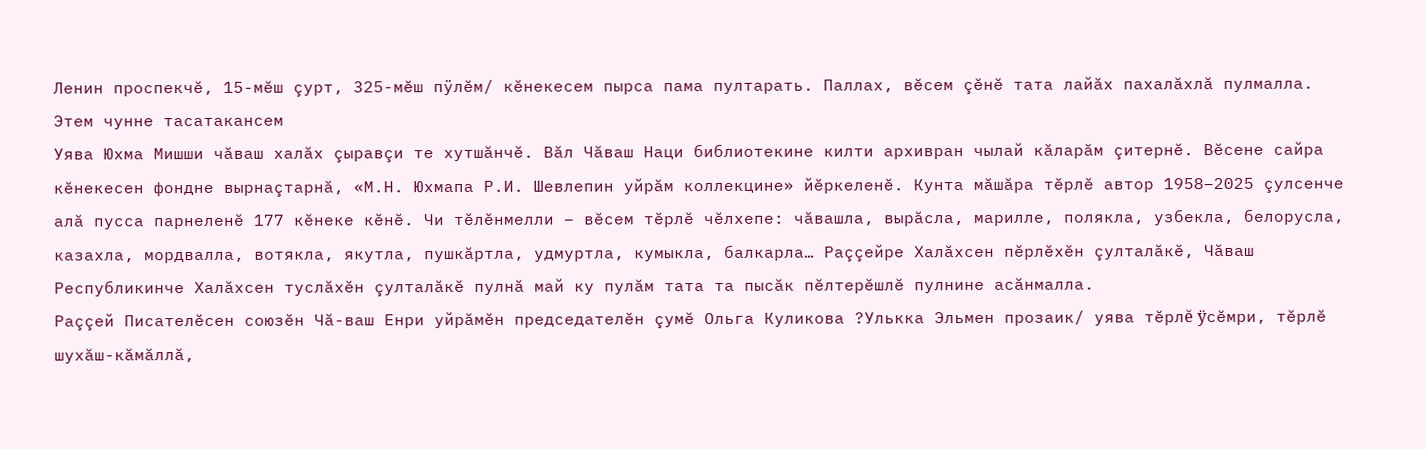Ленин проспекчĕ, 15-мĕш çурт, 325-мĕш пÿлĕм/ кĕнекесем пырса пама пултарать. Паллах, вĕсем çĕнĕ тата лайăх пахалăхлă пулмалла.
Этем чунне тасатакансем
Уява Юхма Мишши чăваш халăх çыравçи те хутшăнчĕ. Вăл Чăваш Наци библиотекине килти архивран чылай кăларăм çитернĕ. Вĕсене сайра кĕнекесен фондне вырнаçтарнă, «М.Н. Юхмапа Р.И. Шевлепин уйрăм коллекцине» йĕркеленĕ. Кунта мăшăра тĕрлĕ автор 1958–2025 çулсенче алă пусса парнеленĕ 177 кĕнеке кĕнĕ. Чи тĕлĕнмелли – вĕсем тĕрлĕ чĕлхепе: чăвашла, вырăсла, марилле, полякла, узбекла, белорусла, казахла, мордвалла, вотякла, якутла, пушкăртла, удмуртла, кумыкла, балкарла… Раççейре Халăхсен пĕрлĕхĕн çулталăкĕ, Чăваш Республикинче Халăхсен туслăхĕн çулталăкĕ пулнă май ку пулăм тата та пысăк пĕлтерĕшлĕ пулнине асăнмалла.
Раççей Писателĕсен союзĕн Чă-ваш Енри уйрăмĕн председателĕн çумĕ Ольга Куликова ?Улькка Эльмен прозаик/ уява тĕрлĕ ÿсĕмри, тĕрлĕ шухăш-кăмăллă,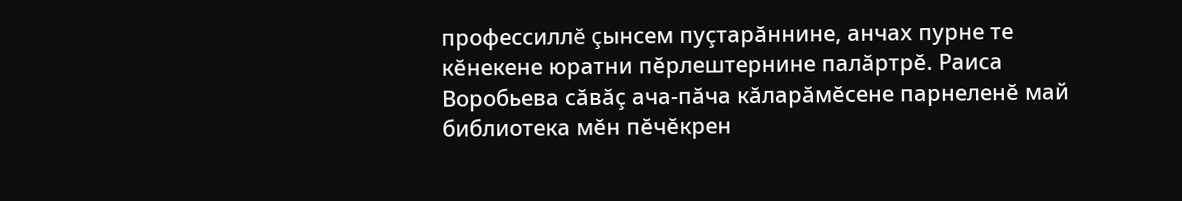профессиллĕ çынсем пуçтарăннине, анчах пурне те кĕнекене юратни пĕрлештернине палăртрĕ. Раиса Воробьева сăвăç ача-пăча кăларăмĕсене парнеленĕ май библиотека мĕн пĕчĕкрен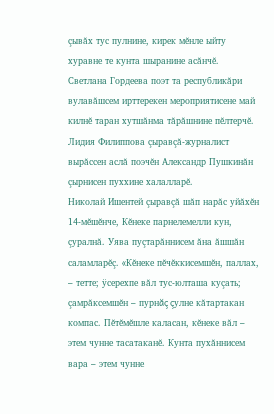çывăх тус пулнине, кирек мĕнле ыйту хуравне те кунта шыранине асăнчĕ. Светлана Гордеева поэт та республикăри вулавăшсем ирттерекен мероприятисене май килнĕ таран хутшăнма тăрăшнине пĕлтерчĕ. Лидия Филиппова çыравçă-журналист вырăссен аслă поэчĕн Александр Пушкинăн çырнисен пуххине халалларĕ.
Николай Ишентей çыравçă шăп нарăс уйăхĕн 14-мĕшĕнче, Кĕнеке парнелемелли кун, çуралнă. Уява пуçтарăннисем ăна ăшшăн саламларĕç. «Кĕнеке пĕчĕккисемшĕн, паллах, – тетте; ÿсерехпе вăл тус-юлташа куçать; çамрăксемшĕн – пурнăç çулне кăтартакан компас. Пĕтĕмĕшле каласан, кĕнеке вăл – этем чунне тасатаканĕ. Кунта пухăннисем вара – этем чунне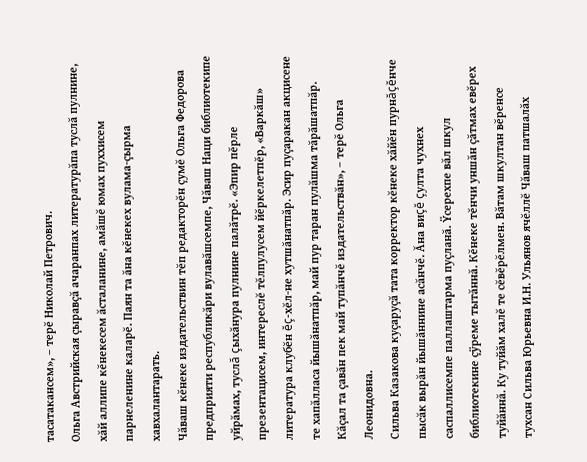тасатакансем», – терĕ Николай Петрович.
Ольга Австрийская çыравçă ачаранпах литературăпа туслă пулнине, хăй аллипе кĕнекесем ăсталанине, амăшĕ юмах пуххисем парнеленине каларĕ. Паян та ăна кĕнекех вулама-çырма хавхалантарать.
Чăваш кĕнеке издательствин тĕп редакторĕн çумĕ Ольга Федорова предприяти республикăри вулавăшсемпе, Чăваш Наци библиотекипе уйрăмах, туслă çыхăнура пулнине палăтрĕ. «Эпир пĕрле презентацисем, интереслĕ тĕлпулусем йĕркелетпĕр, «Варкăш» литература клубĕн ĕç-хĕл-не хутшăнатпăр. Эсир пуçаракан акцисене те хапăлласа йышăнатпăр, май пур таран пулăшма тăрăшатпăр. Кăçал та çавăн пек май тупăнчĕ издательствăн», – терĕ Ольга Леонидовна.
Сильва Казакова куçаруçă тата корректор кĕнеке хăйĕн пурнăçĕнче пысăк вырăн йышăннине асăнчĕ. Ăна виçĕ çулта чухнех саспаллисемпе паллаштарма пуçланă. Ÿсерехпе вăл шкул библиотекине çÿреме тытăннă. Кĕнеке тĕнчи уншăн çăтмах евĕрех туйăннă. Ку туйăм халĕ те сĕвĕрĕлмен. Вăтам шкултан вĕренсе тухсан Сильва Юрьевна И.Н. Ульянов ячĕллĕ Чăваш патшалăх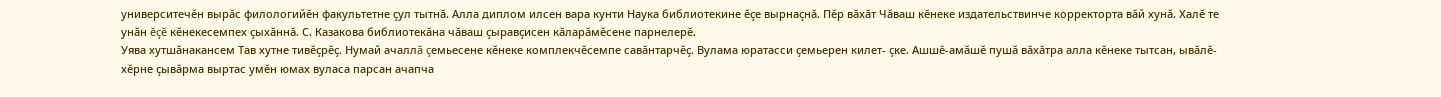университечĕн вырăс филологийĕн факультетне çул тытнă. Алла диплом илсен вара кунти Наука библиотекине ĕçе вырнаçнă. Пĕр вăхăт Чăваш кĕнеке издательствинче корректорта вăй хунă. Халĕ те унăн ĕçĕ кĕнекесемпех çыхăннă. С. Казакова библиотекăна чăваш çыравçисен кăларăмĕсене парнелерĕ.
Уява хутшăнакансем Тав хутне тивĕçрĕç. Нумай ачаллă çемьесене кĕнеке комплекчĕсемпе савăнтарчĕç. Вулама юратасси çемьерен килет- çке. Ашшĕ-амăшĕ пушă вăхăтра алла кĕнеке тытсан, ывăлĕ-хĕрне çывăрма выртас умĕн юмах вуласа парсан ачапча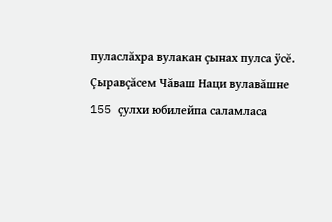пуласлăхра вулакан çынах пулса ÿсĕ.
Çыравçăсем Чăваш Наци вулавăшне 155 çулхи юбилейпа саламласа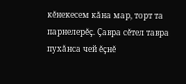кĕнекесем кăна мар, торт та парнелерĕç. Çавра сĕтел тавра пухăнса чей ĕçнĕ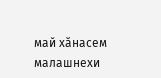май хăнасем малашнехи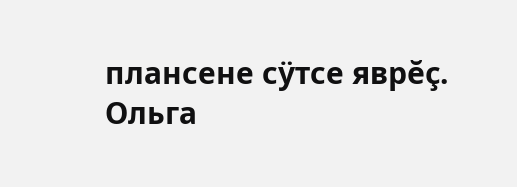плансене сÿтсе яврĕç.
Ольга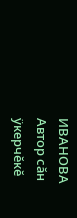ИВАНОВА
Автор сăн ÿкерчĕкĕ